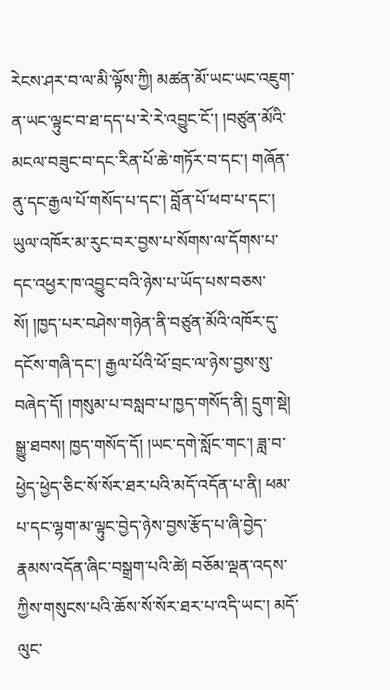རེངས་ཤར་བ་ལ་མི་ལྟོས་ཀྱི། མཚན་མོ་ཡང་ཡང་འཇུག་ན་ཡང་ལྟུང་བ་ཐ་དད་པ་རེ་རེ་འབྱུང་ངོ་། །བཙུན་མོའི་མངལ་བཟུང་བ་དང་རིན་པོ་ཆེ་གཏོར་བ་དང་། གཞོན་ནུ་དང་རྒྱལ་པོ་གསོད་པ་དང་། བློན་པོ་ཕབ་པ་དང་། ཡུལ་འཁོར་མ་རུང་བར་བྱས་པ་སོགས་ལ་དོགས་པ་དང་འཕྱར་ཁ་འབྱུང་བའི་ཉེས་པ་ཡོད་པས་བཅས་སོ། །ཁྱད་པར་བཤེས་གཉེན་ནི་བཙུན་མོའི་འཁོར་དུ་དངོས་གཞི་དང་། རྒྱལ་པོའི་ཕོ་བྲང་ལ་ཉེས་བྱས་སུ་བཞེད་དོ། །གསུམ་པ་བསླབ་པ་ཁྱད་གསོད་ནི། དྲུག་སྡེ། སྒྱུ་ཐབས། ཁྱད་གསོད་དོ། །ཡང་དགེ་སློང་གང་། ཟླ་བ་ཕྱེད་ཕྱེད་ཅིང་སོ་སོར་ཐར་པའི་མདོ་འདོན་པ་ནི། ཕམ་པ་དང་ལྷག་མ་ལྟུང་བྱེད་ཉེས་བྱས་རྩོད་པ་ཞི་བྱེད་རྣམས་འདོན་ཞིང་བསྒྲག་པའི་ཚེ། བཅོམ་ལྡན་འདས་ཀྱིས་གསུངས་པའི་ཆོས་སོ་སོར་ཐར་པ་འདི་ཡང་། མདོ་ལུང་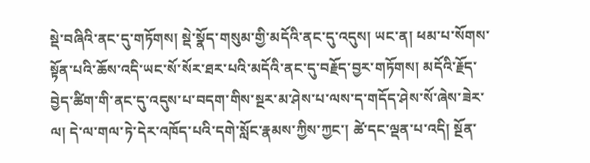སྡེ་བཞིའི་ནང་དུ་གཏོགས། སྡེ་སྣོད་གསུམ་གྱི་མདོའི་ནང་དུ་འདུས། ཡང་ན། ཕམ་པ་སོགས་སྟོན་པའི་ཆོས་འདི་ཡང་སོ་སོར་ཐར་པའི་མདོའི་ནང་དུ་བརྗོད་བྱར་གཏོགས། མདོའི་རྗོད་བྱེད་ཚིག་གི་ནང་དུ་འདུས་པ་བདག་གིས་སྔར་མ་ཤེས་པ་ལས་ད་གདོད་ཤེས་སོ་ཞེས་ཟེར་ལ། དེ་ལ་གལ་ཏེ་དེར་འཁོད་པའི་དགེ་སློང་རྣམས་ཀྱིས་ཀྱང་། ཚེ་དང་ལྡན་པ་འདི། སྔོན་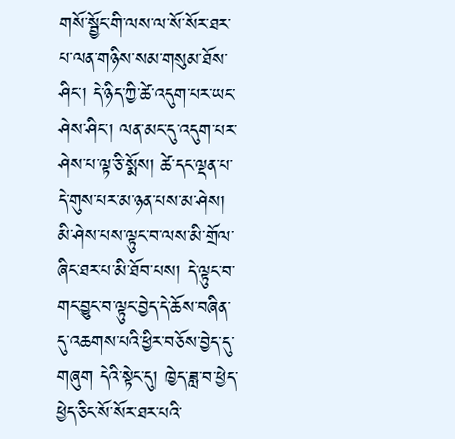གསོ་སྦྱོང་གི་ལས་ལ་སོ་སོར་ཐར་པ་ལན་གཉིས་སམ་གསུམ་ཐོས་ཤིང་། དེ་ཉིད་ཀྱི་ཚེ་འདུག་པར་ཡང་ཤེས་ཤིང་། ལན་མང་དུ་འདུག་པར་ཤེས་པ་ལྟ་ཅི་སྨོས། ཚེ་དང་ལྡན་པ་དེ་གུས་པར་མ་ཉན་པས་མ་ཤེས། མི་ཤེས་པས་ལྟུང་བ་ལས་མི་གྲོལ་ཞིང་ཐར་པ་མི་ཐོབ་པས། དེ་ལྟུང་བ་གང་བྱུང་བ་ལྟུང་བྱེད་དེ་ཆོས་བཞིན་དུ་འཆགས་པའི་ཕྱིར་བཅོས་བྱེད་དུ་གཞུག དེའི་སྟེང་དུ། ཁྱེད་ཟླ་བ་ཕྱེད་ཕྱེད་ཅིང་སོ་སོར་ཐར་པའི་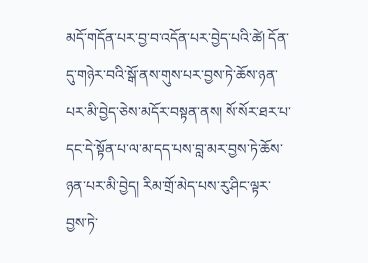མདོ་གདོན་པར་བྱ་བ་འདོན་པར་བྱེད་པའི་ཚེ། དོན་དུ་གཉེར་བའི་སྒོ་ནས་གུས་པར་བྱས་ཏེ་ཆོས་ཉན་པར་མི་བྱེད་ཅེས་མདོར་བསྟན་ནས། སོ་སོར་ཐར་པ་དང་དེ་སྟོན་པ་ལ་མ་དད་པས་བླ་མར་བྱས་ཏེ་ཆོས་ཉན་པར་མི་བྱེད། རིམ་གྲོ་མེད་པས་རུ་ཤིང་ལྟར་བྱས་ཏེ་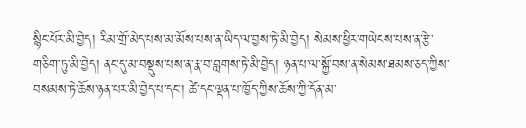སྙིང་པོར་མི་བྱེད། རིམ་གྲོ་མེད་པས་མ་མོས་པས་ན་ཡིད་ལ་བྱས་ཏེ་མི་བྱེད། སེམས་ཕྱིར་གཡེངས་པས་ན་རྩེ་གཅིག་ཏུ་མི་བྱེད། ནང་དུ་མ་བསྡུས་པས་ན་རྣ་བ་བླགས་ཏེ་མི་བྱེད། ཉན་པ་ལ་སྐྱོ་བས་ན་སེམས་ཐམས་ཅད་ཀྱིས་བསམས་ཏེ་ཆོས་ཉན་པར་མི་བྱེད་པ་དང་། ཚེ་དང་ལྡན་པ་ཁྱོད་ཀྱིས་ཆོས་ཀྱི་དོན་མ་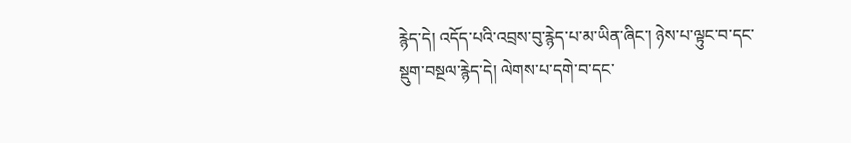རྙེད་དེ། འདོད་པའི་འབྲས་བུ་རྙེད་པ་མ་ཡིན་ཞིང་། ཉེས་པ་ལྟུང་བ་དང་སྡུག་བསྔལ་རྙེད་དེ། ལེགས་པ་དགེ་བ་དང་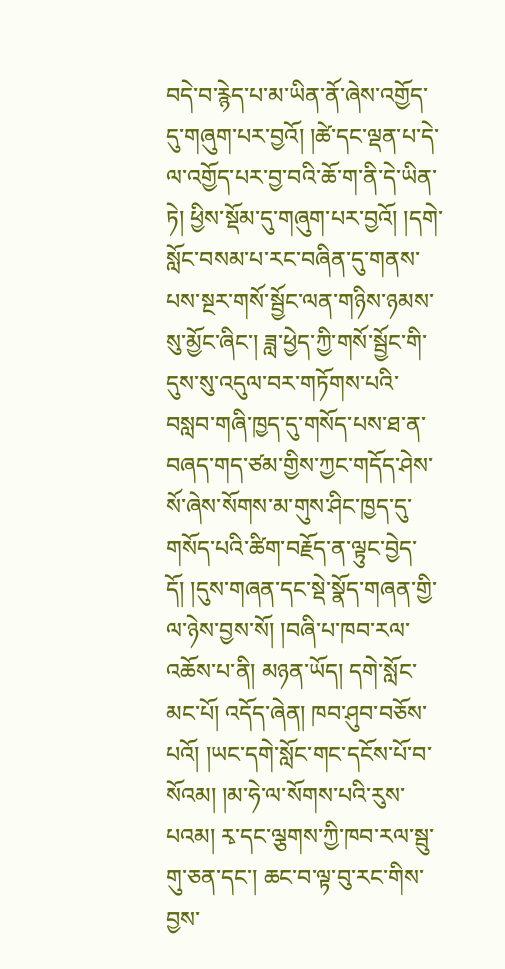བདེ་བ་རྙེད་པ་མ་ཡིན་ནོ་ཞེས་འགྱོད་དུ་གཞུག་པར་བྱའོ། །ཚེ་དང་ལྡན་པ་དེ་ལ་འགྱོད་པར་བྱ་བའི་ཆོ་ག་ནི་དེ་ཡིན་ཏེ། ཕྱིས་སྡོམ་དུ་གཞུག་པར་བྱའོ། །དགེ་སློང་བསམ་པ་རང་བཞིན་དུ་གནས་པས་སྔར་གསོ་སྦྱོང་ལན་གཉིས་ཉམས་སུ་མྱོང་ཞིང་། ཟླ་ཕྱེད་ཀྱི་གསོ་སྦྱོང་གི་དུས་སུ་འདུལ་བར་གཏོགས་པའི་བསླབ་གཞི་ཁྱད་དུ་གསོད་པས་ཐ་ན་བཞད་གད་ཙམ་གྱིས་ཀྱང་གདོད་ཤེས་སོ་ཞེས་སོགས་མ་གུས་ཤིང་ཁྱད་དུ་གསོད་པའི་ཚིག་བརྗོད་ན་ལྟུང་བྱེད་དོ། །དུས་གཞན་དང་སྡེ་སྣོད་གཞན་གྱི་ལ་ཉེས་བྱས་སོ། །བཞི་པ་ཁབ་རལ་འཆོས་པ་ནི། མཉན་ཡོད། དགེ་སློང་མང་པོ། འདོད་ཞེན། ཁབ་ཤུབ་བཅོས་པའོ། །ཡང་དགེ་སློང་གང་དངོས་པོ་བ་སོའམ། །མ་ཧེ་ལ་སོགས་པའི་རུས་པའམ། རྭ་དང་ལྕགས་ཀྱི་ཁབ་རལ་སྦུ་གུ་ཅན་དང་། ཆང་བ་ལྟ་བུ་རང་གིས་བྱས་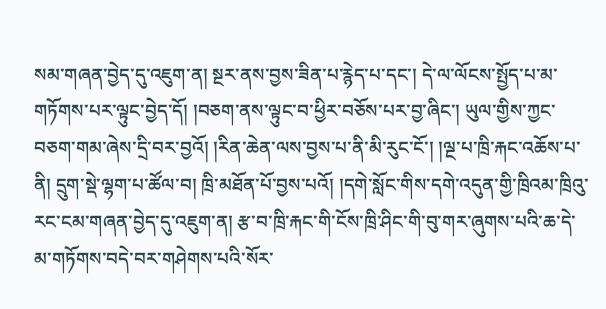སམ་གཞན་བྱེད་དུ་འཇུག་ན། སྔར་ནས་བྱས་ཟིན་པ་རྙེད་པ་དང་། དེ་ལ་ལོངས་སྤྱོད་པ་མ་གཏོགས་པར་ལྟུང་བྱེད་དོ། །བཅག་ནས་ལྟུང་བ་ཕྱིར་བཅོས་པར་བྱ་ཞིང་། ཡུལ་གྱིས་ཀྱང་བཅག་གམ་ཞེས་དྲི་བར་བྱའོ། །རིན་ཆེན་ལས་བྱས་པ་ནི་མི་རུང་ངོ་། །ལྔ་པ་ཁྲི་རྐང་འཆོས་པ་ནི། དྲུག་སྡེ་ལྷག་པ་ཚོལ་བ། ཁྲི་མཐོན་པོ་བྱས་པའོ། །དགེ་སློང་གིས་དགེ་འདུན་གྱི་ཁྲིའམ་ཁྲིའུ་རང་ངམ་གཞན་བྱེད་དུ་འཇུག་ན། རྩ་བ་ཁྲི་རྐང་གི་ངོས་ཁྲི་ཤིང་གི་བུ་གར་ཞུགས་པའི་ཆ་དེ་མ་གཏོགས་བདེ་བར་གཤེགས་པའི་སོར་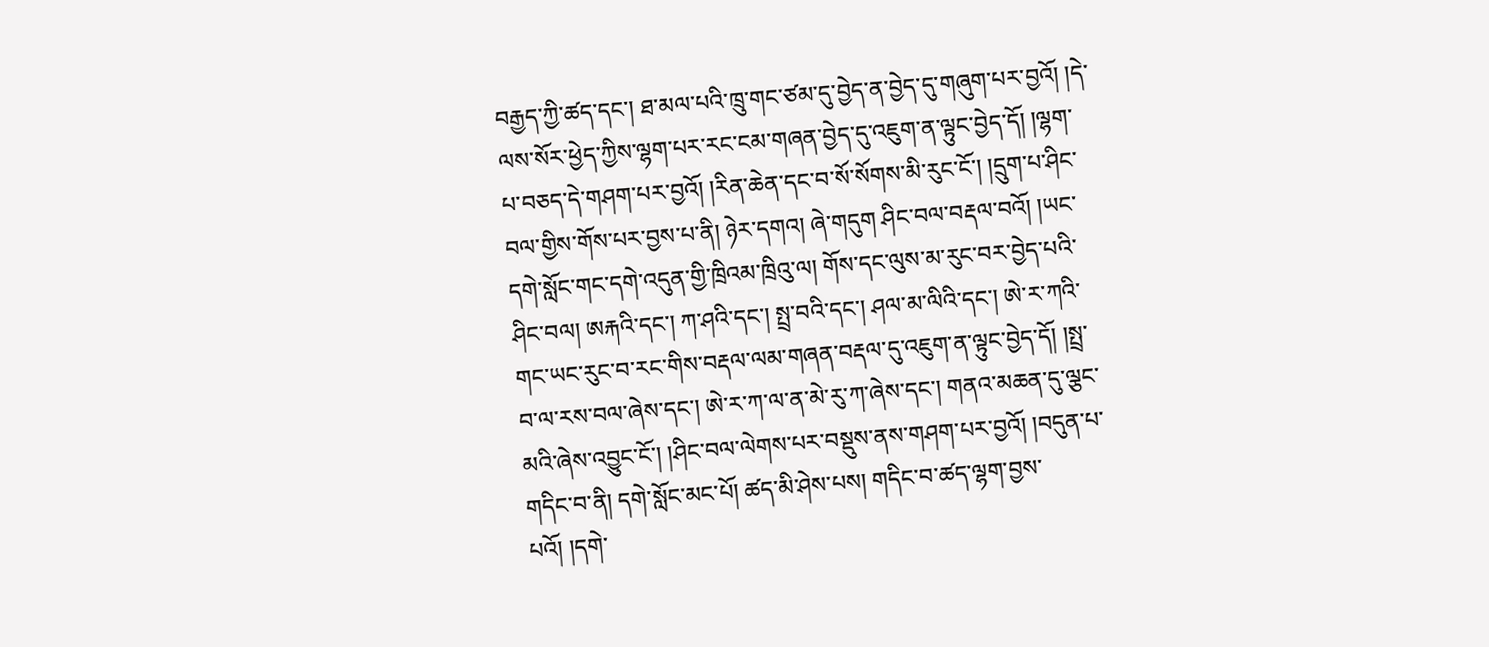བརྒྱད་ཀྱི་ཚད་དང་། ཐ་མལ་པའི་ཁྲུ་གང་ཙམ་དུ་བྱེད་ན་བྱེད་དུ་གཞུག་པར་བྱའོ། །དེ་ལས་སོར་ཕྱེད་ཀྱིས་ལྷག་པར་རང་ངམ་གཞན་བྱེད་དུ་འཇུག་ན་ལྟུང་བྱེད་དོ། །ལྷག་པ་བཅད་དེ་གཤག་པར་བྱའོ། །རིན་ཆེན་དང་བ་སོ་སོགས་མི་རུང་ངོ་། །དྲུག་པ་ཤིང་བལ་གྱིས་གོས་པར་བྱས་པ་ནི། ཉེར་དགའ། ཞེ་གདུག ཤིང་བལ་བརྡལ་བའོ། །ཡང་དགེ་སློང་གང་དགེ་འདུན་གྱི་ཁྲིའམ་ཁྲིའུ་ལ། གོས་དང་ལུས་མ་རུང་བར་བྱེད་པའི་ཤིང་བལ། ཨརྐའི་དང་། ཀ་ཤའི་དང་། སྤྲ་བའི་དང་། ཤལ་མ་ལིའི་དང་། ཨེ་ར་ཀའི་གང་ཡང་རུང་བ་རང་གིས་བརྡལ་ལམ་གཞན་བརྡལ་དུ་འཇུག་ན་ལྟུང་བྱེད་དོ། །སྤྲ་བ་ལ་རས་བལ་ཞེས་དང་། ཨེ་ར་ཀ་ལ་ན་མེ་རུ་ཀ་ཞེས་དང་། གནའ་མཆན་དུ་ལྕང་མའི་ཞེས་འབྱུང་ངོ་། །ཤིང་བལ་ལེགས་པར་བསྡུས་ནས་གཤག་པར་བྱའོ། །བདུན་པ་གདིང་བ་ནི། དགེ་སློང་མང་པོ། ཚད་མི་ཤེས་པས། གདིང་བ་ཚད་ལྷག་བྱས་པའོ། །དགེ་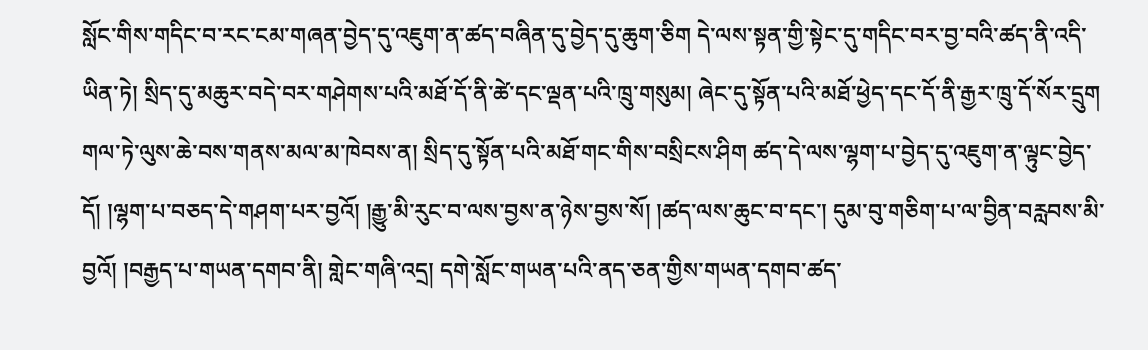སློང་གིས་གདིང་བ་རང་ངམ་གཞན་བྱེད་དུ་འཇུག་ན་ཚད་བཞིན་དུ་བྱེད་དུ་ཆུག་ཅིག དེ་ལས་སྟན་གྱི་སྟེང་དུ་གདིང་བར་བྱ་བའི་ཚད་ནི་འདི་ཡིན་ཏེ། སྲིད་དུ་མཆུར་བདེ་བར་གཤེགས་པའི་མཐོ་དོ་ནི་ཚེ་དང་ལྡན་པའི་ཁྲུ་གསུམ། ཞེང་དུ་སྟོན་པའི་མཐོ་ཕྱེད་དང་དོ་ནི་རྒྱར་ཁྲུ་དོ་སོར་དྲུག གལ་ཏེ་ལུས་ཆེ་བས་གནས་མལ་མ་ཁེབས་ན། སྲིད་དུ་སྟོན་པའི་མཐོ་གང་གིས་བསྲིངས་ཤིག ཚད་དེ་ལས་ལྷག་པ་བྱེད་དུ་འཇུག་ན་ལྟུང་བྱེད་དོ། །ལྷག་པ་བཅད་དེ་གཤག་པར་བྱའོ། །རྒྱུ་མི་རུང་བ་ལས་བྱས་ན་ཉེས་བྱས་སོ། །ཚད་ལས་ཆུང་བ་དང་། དུམ་བུ་གཅིག་པ་ལ་བྱིན་བརླབས་མི་བྱའོ། །བརྒྱད་པ་གཡན་དགབ་ནི། གླེང་གཞི་འདྲ། དགེ་སློང་གཡན་པའི་ནད་ཅན་གྱིས་གཡན་དགབ་ཚད་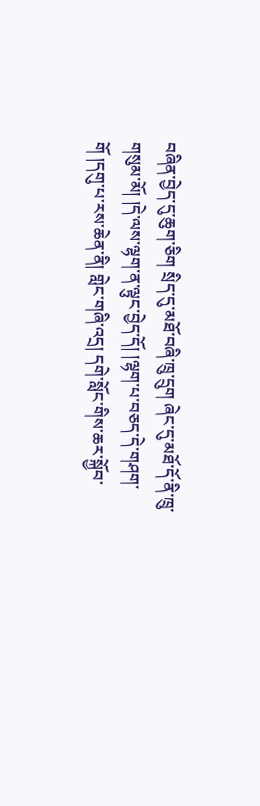བཞིན་བྱེད་དུ་ཆུག་ཅིག སྲིད་དུ་མཐོ་བཞི་ཁྲུ་དྲུག ཞེང་དུ་མཐོ་དོ་ནི་ཁྲུ་གསུམ་མོ། །དེ་ལས་ལྷག་ན་ལྟུང་བྱེད་དོ། །ལྷག་པ་བཅད་དེ་གཤག་གོ །དགུ་པ་རས་ཆེན་ནི། གླེང་གཞི་འདྲ། དགེ་སློང་གིས་ཆར་སྐྱོབ་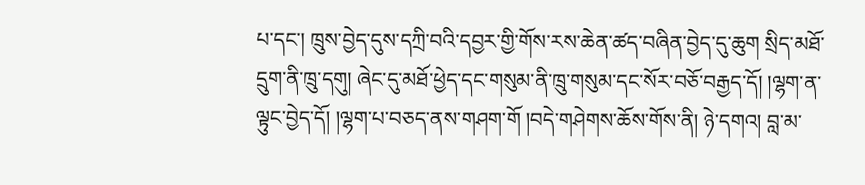པ་དང་། ཁྲུས་བྱེད་དུས་དཀྲི་བའི་དབྱར་གྱི་གོས་རས་ཆེན་ཚད་བཞིན་བྱེད་དུ་ཆུག སྲིད་མཐོ་དྲུག་ནི་ཁྲུ་དགུ། ཞེང་དུ་མཐོ་ཕྱེད་དང་གསུམ་ནི་ཁྲུ་གསུམ་དང་སོར་བཅོ་བརྒྱད་དོ། །ལྷག་ན་ལྟུང་བྱེད་དོ། །ལྷག་པ་བཅད་ནས་གཤག་གོ །བདེ་གཤེགས་ཆོས་གོས་ནི། ཉེ་དགའ། བླ་མ་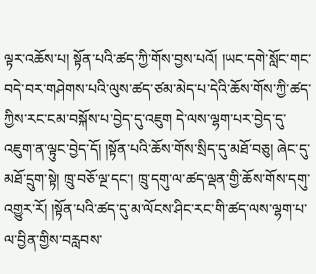ལྟར་འཆོས་པ། སྟོན་པའི་ཚད་ཀྱི་གོས་བྱས་པའོ། །ཡང་དགེ་སློང་གང་བདེ་བར་གཤེགས་པའི་ལུས་ཚད་ཙམ་མེད་པ་དེའི་ཆོས་གོས་ཀྱི་ཚད་ཀྱིས་རང་ངམ་བསྐོས་པ་བྱེད་དུ་འཇུག དེ་ལས་ལྷག་པར་བྱེད་དུ་འཇུག་ན་ལྟུང་བྱེད་དོ། །སྟོན་པའི་ཆོས་གོས་སྲིད་དུ་མཐོ་བཅུ། ཞེང་དུ་མཐོ་དྲུག་སྟེ། ཁྲུ་བཅོ་ལྔ་དང་། ཁྲུ་དགུ་ལ་ཚད་ལྡན་གྱི་ཆོས་གོས་དགུ་འགྱུར་རོ། །སྟོན་པའི་ཚད་དུ་མ་ལོངས་ཤིང་རང་གི་ཚད་ལས་ལྷག་པ་ལ་བྱིན་གྱིས་བརླབས་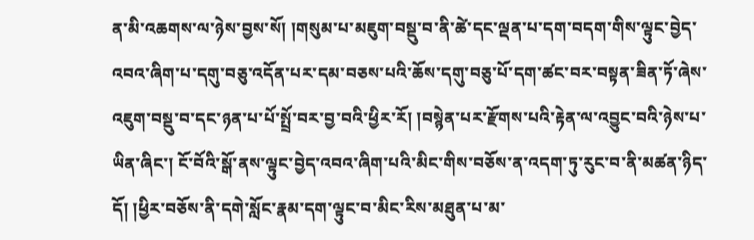ན་མི་འཆགས་ལ་ཉེས་བྱས་སོ། །གསུམ་པ་མཇུག་བསྡུ་བ་ནི་ཚེ་དང་ལྡན་པ་དག་བདག་གིས་ལྟུང་བྱེད་འབའ་ཞིག་པ་དགུ་བཅུ་འདོན་པར་དམ་བཅས་པའི་ཆོས་དགུ་བཅུ་པོ་དག་ཚང་བར་བསྟན་ཟིན་ཏོ་ཞེས་འཇུག་བསྡུ་བ་དང་ཉན་པ་པོ་སྤྲོ་བར་བྱ་བའི་ཕྱིར་རོ། །བསྙེན་པར་རྫོགས་པའི་རྟེན་ལ་འབྱུང་བའི་ཉེས་པ་ཡིན་ཞིང་། ངོ་བོའི་སྒོ་ནས་ལྟུང་བྱེད་འབའ་ཞིག་པའི་མིང་གིས་བཅོས་ན་འདག་ཏུ་རུང་བ་ནི་མཚན་ཉིད་དོ། །ཕྱིར་བཅོས་ནི་དགེ་སློང་རྣམ་དག་ལྟུང་བ་མིང་རིས་མཐུན་པ་མ་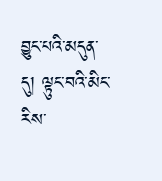བྱུང་པའི་མདུན་དུ། ལྟུང་བའི་མིང་རིས་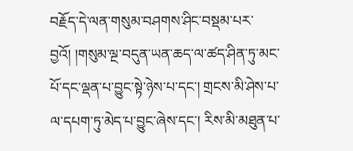བརྗོད་དེ་ལན་གསུམ་བཤགས་ཤིང་བསྡམ་པར་བྱའོ། །གསུམ་ལྔ་བདུན་ཡན་ཆད་ལ་ཚད་ཤིན་ཏུ་མང་པོ་དང་ལྡན་པ་བྱུང་སྟེ་ཉེས་པ་དང་། གྲངས་མི་ཤེས་པ་ལ་དཔག་ཏུ་མེད་པ་བྱུང་ཞེས་དང་། རིས་མི་མཐུན་པ་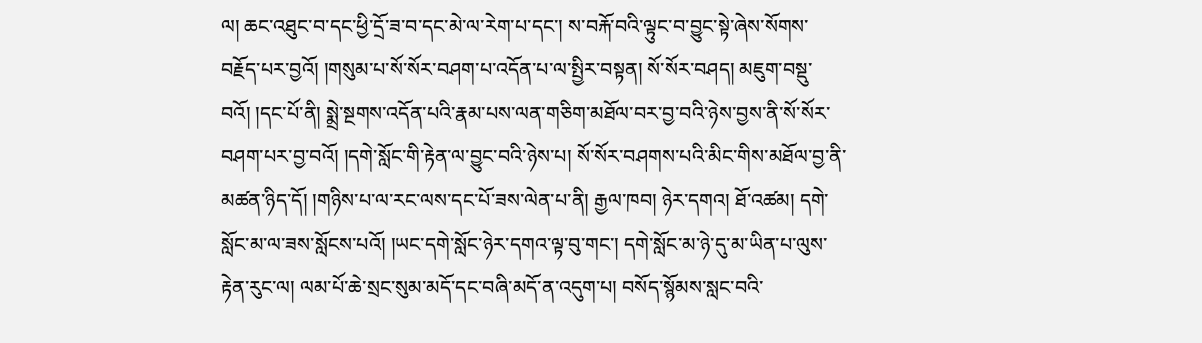ལ། ཆང་འཐུང་བ་དང་ཕྱི་དྲོ་ཟ་བ་དང་མེ་ལ་རེག་པ་དང་། ས་བརྐོ་བའི་ལྟུང་བ་བྱུང་སྟེ་ཞེས་སོགས་བརྗོད་པར་བྱའོ། །གསུམ་པ་སོ་སོར་བཤག་པ་འདོན་པ་ལ་སྤྱིར་བསྟན། སོ་སོར་བཤད། མཇུག་བསྡུ་བའོ། །དང་པོ་ནི། སྨྲེ་སྔགས་འདོན་པའི་རྣམ་པས་ལན་གཅིག་མཐོལ་བར་བྱ་བའི་ཉེས་བྱས་ནི་སོ་སོར་བཤག་པར་བྱ་བའོ། །དགེ་སློང་གི་རྟེན་ལ་བྱུང་བའི་ཉེས་པ། སོ་སོར་བཤགས་པའི་མིང་གིས་མཐོལ་བྱ་ནི་མཚན་ཉིད་དོ། །གཉིས་པ་ལ་རང་ལས་དང་པོ་ཟས་ལེན་པ་ནི། རྒྱལ་ཁབ། ཉེར་དགའ། ཐོ་འཚམ། དགེ་སློང་མ་ལ་ཟས་སློངས་པའོ། །ཡང་དགེ་སློང་ཉེར་དགའ་ལྟ་བུ་གང་། དགེ་སློང་མ་ཉེ་དུ་མ་ཡིན་པ་ལུས་རྟེན་རུང་ལ། ལམ་པོ་ཆེ་སྲང་སུམ་མདོ་དང་བཞི་མདོ་ན་འདུག་པ། བསོད་སྙོམས་སླང་བའི་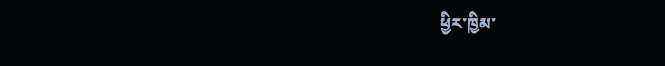ཕྱིར་ཁྱིམ་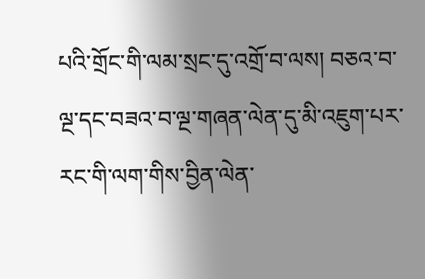པའི་གྲོང་གི་ལམ་སྲང་དུ་འགྲོ་བ་ལས། བཅའ་བ་ལྔ་དང་བཟའ་བ་ལྔ་གཞན་ལེན་དུ་མི་འཇུག་པར་རང་གི་ལག་གིས་བྱིན་ལེན་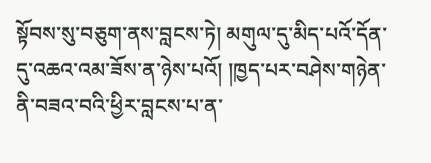སྟོབས་སུ་བཅུག་ནས་བླངས་ཏེ། མགུལ་དུ་མིད་པའོ་དོན་དུ་འཆའ་འམ་ཟོས་ན་ཉེས་པའོ། །ཁྱད་པར་བཤེས་གཉེན་ནི་བཟའ་བའི་ཕྱིར་བླངས་པ་ན་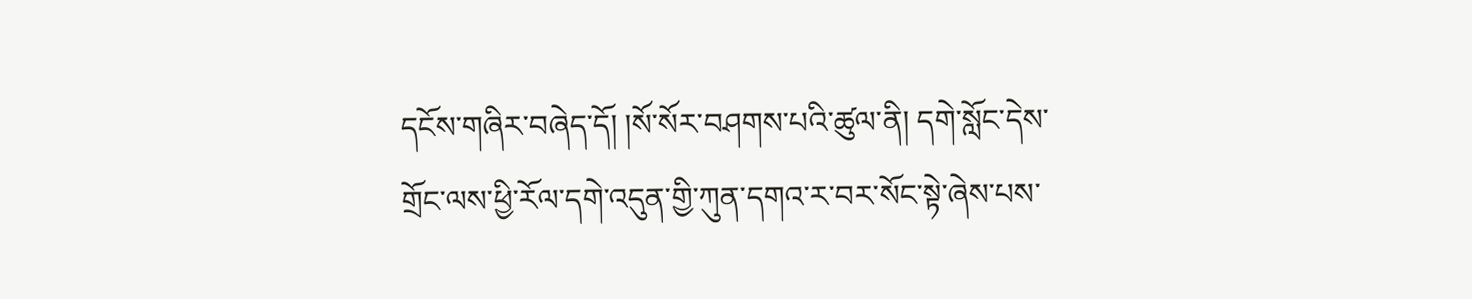དངོས་གཞིར་བཞེད་དོ། །སོ་སོར་བཤགས་པའི་ཚུལ་ནི། དགེ་སློང་དེས་གྲོང་ལས་ཕྱི་རོལ་དགེ་འདུན་གྱི་ཀུན་དགའ་ར་བར་སོང་སྟེ་ཞེས་པས་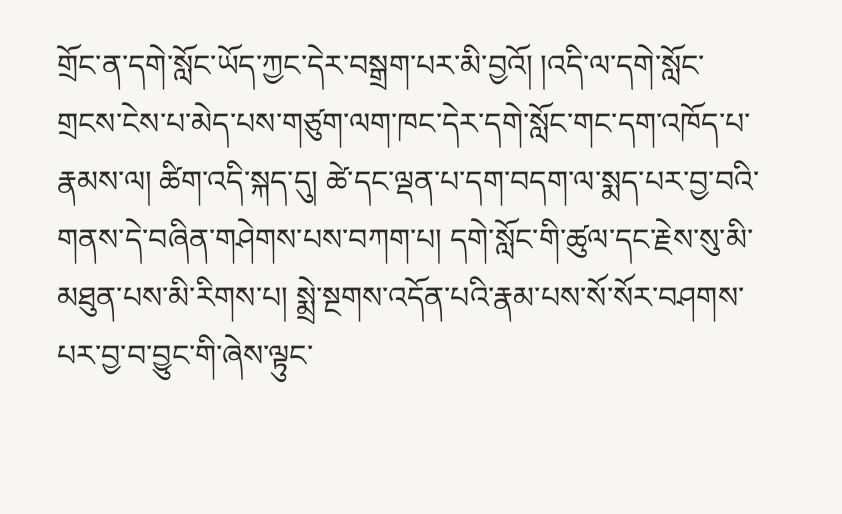གྲོང་ན་དགེ་སློང་ཡོད་ཀྱང་དེར་བསྒྲག་པར་མི་བྱའོ། །འདི་ལ་དགེ་སློང་གྲངས་ངེས་པ་མེད་པས་གཙུག་ལག་ཁང་དེར་དགེ་སློང་གང་དག་འཁོད་པ་རྣམས་ལ། ཚིག་འདི་སྐད་དུ། ཚེ་དང་ལྡན་པ་དག་བདག་ལ་སྨད་པར་བྱ་བའི་གནས་དེ་བཞིན་གཤེགས་པས་བཀག་པ། དགེ་སློང་གི་ཚུལ་དང་རྗེས་སུ་མི་མཐུན་པས་མི་རིགས་པ། སྨྲེ་སྔགས་འདོན་པའི་རྣམ་པས་སོ་སོར་བཤགས་པར་བྱ་བ་བྱུང་གི་ཞེས་ལྟུང་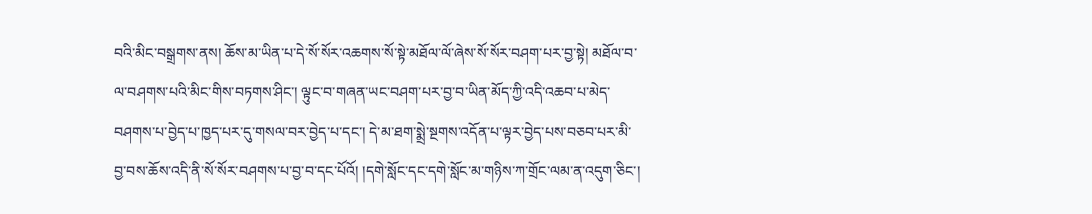བའི་མིང་བསྒྲགས་ནས། ཆོས་མ་ཡིན་པ་དེ་སོ་སོར་འཆགས་སོ་སྟེ་མཐོལ་ལོ་ཞེས་སོ་སོར་བཤག་པར་བྱ་སྟེ། མཐོལ་བ་ལ་བཤགས་པའི་མིང་གིས་བཏགས་ཤིང་། ལྟུང་བ་གཞན་ཡང་བཤག་པར་བྱ་བ་ཡིན་མོད་ཀྱི་འདི་འཆབ་པ་མེད་བཤགས་པ་བྱེད་པ་ཁྱད་པར་དུ་གསལ་བར་བྱེད་པ་དང་། དེ་མ་ཐག་སྨྲེ་སྔགས་འདོན་པ་ལྟར་བྱེད་པས་བཅབ་པར་མི་བྱ་བས་ཆོས་འདི་ནི་སོ་སོར་བཤགས་པ་བྱ་བ་དང་པོའོ། །དགེ་སློང་དང་དགེ་སློང་མ་གཉིས་ཀ་གྲོང་ལམ་ན་འདུག་ཅིང་།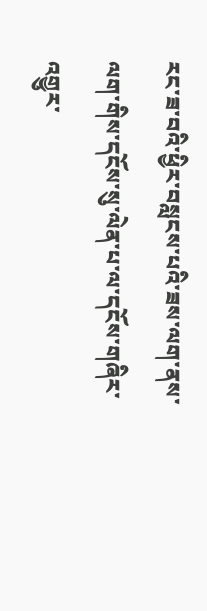རང་ཟ་བའི་ཕྱིར་བསླངས་པའི་ཟས་ལག་ནས་ལག་གིས་དངོས་སུ་ལེན་པ་ལ་དངོས་གཞིར་འགྱུར་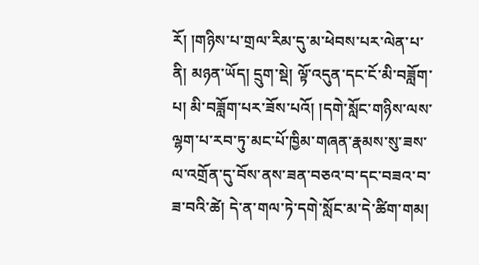རོ། །གཉིས་པ་གྲལ་རིམ་དུ་མ་ཕེབས་པར་ལེན་པ་ནི། མཉན་ཡོད། དྲུག་སྡེ། ལྟོ་འདུན་དང་ངོ་མི་བཟློག་པ། མི་བཟློག་པར་ཟོས་པའོ། །དགེ་སློང་གཉིས་ལས་ལྷག་པ་རབ་ཏུ་མང་པོ་ཁྱིམ་གཞན་རྣམས་སུ་ཟས་ལ་འགྲོན་དུ་བོས་ནས་ཟན་བཅའ་བ་དང་བཟའ་བ་ཟ་བའི་ཚེ། དེ་ན་གལ་ཏེ་དགེ་སློང་མ་དེ་ཚིག་གམ།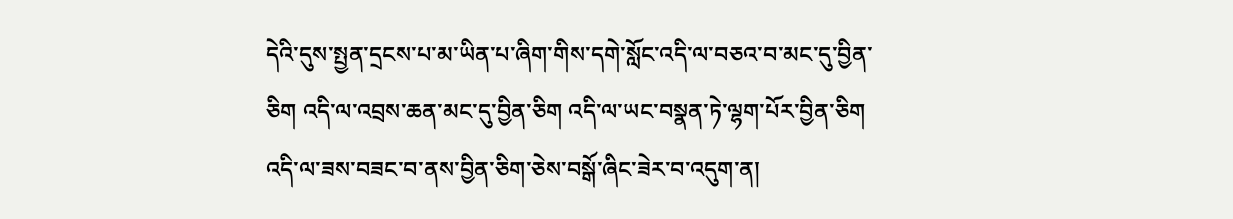དེའི་དུས་སྤྱན་དྲངས་པ་མ་ཡིན་པ་ཞིག་གིས་དགེ་སློང་འདི་ལ་བཅའ་བ་མང་དུ་བྱིན་ཅིག འདི་ལ་འབྲས་ཆན་མང་དུ་བྱིན་ཅིག འདི་ལ་ཡང་བསྣན་ཏེ་ལྷག་པོར་བྱིན་ཅིག འདི་ལ་ཟས་བཟང་བ་ནས་བྱིན་ཅིག་ཅེས་བསྒོ་ཞིང་ཟེར་བ་འདུག་ན།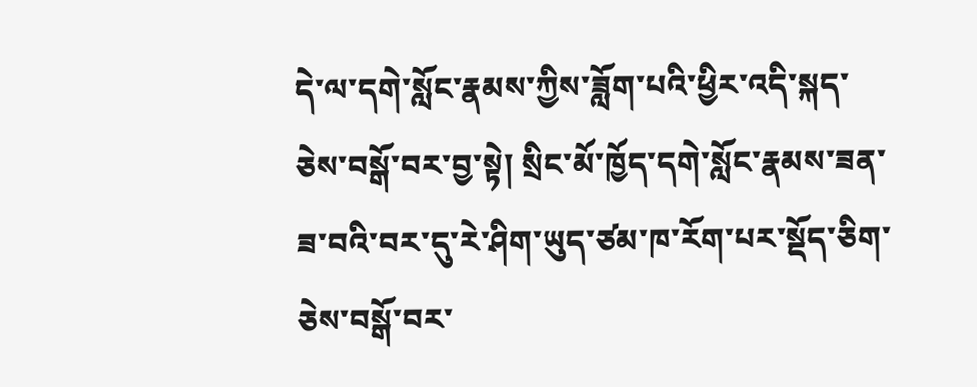དེ་ལ་དགེ་སློང་རྣམས་ཀྱིས་ཟློག་པའི་ཕྱིར་འདི་སྐད་ཅེས་བསྒོ་བར་བྱ་སྟེ། སྲིང་མོ་ཁྱོད་དགེ་སློང་རྣམས་ཟན་ཟ་བའི་བར་དུ་རེ་ཤིག་ཡུད་ཙམ་ཁ་རོག་པར་སྡོད་ཅིག་ཅེས་བསྒོ་བར་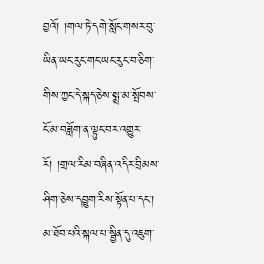བྱའོ། །གལ་ཏེ་དགེ་སློང་གསར་བུ་ཡིན་ཡང་རུང་གང་ཡང་རུང་བ་ཅིག་གིས་ཀྱང་དེ་སྐད་ཅེས་སྨྲ་མ་སྤོབས་ངོ་མ་བཟློག་ན་ལྟུང་བར་འགྱུར་རོ། །གྲལ་རིམ་བཞིན་འདིར་བྲིམས་ཤིག་ཅེས་དབྱུག་རིས་སྟོན་པ་དང་། མ་ཐོབ་པའི་སྐལ་པ་སྦྱིན་དུ་འཇུག་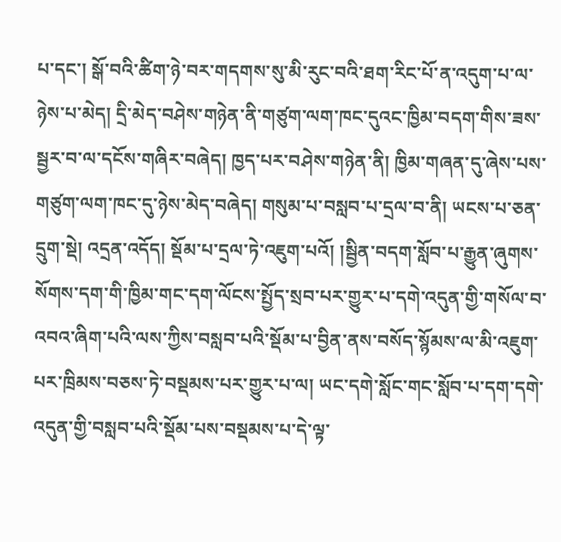པ་དང་། སྒོ་བའི་ཚིག་ཉེ་བར་གདགས་སུ་མི་རུང་བའི་ཐག་རིང་པོ་ན་འདུག་པ་ལ་ཉེས་པ་མེད། དྲི་མེད་བཤེས་གཉེན་ནི་གཙུག་ལག་ཁང་དུའང་ཁྱིམ་བདག་གིས་ཟས་སྦྱར་བ་ལ་དངོས་གཞིར་བཞེད། ཁྱད་པར་བཤེས་གཉེན་ནི། ཁྱིམ་གཞན་དུ་ཞེས་པས་གཙུག་ལག་ཁང་དུ་ཉེས་མེད་བཞེད། གསུམ་པ་བསླབ་པ་དྲལ་བ་ནི། ཡངས་པ་ཅན་དྲུག་སྡེ། འདྲན་འདོད། སྡོམ་པ་དྲལ་ཏེ་འཇུག་པའོ། །སྦྱིན་བདག་སློབ་པ་རྒྱུན་ཞུགས་སོགས་དག་གི་ཁྱིམ་གང་དག་ལོངས་སྤྱོད་སྲབ་པར་གྱུར་པ་དགེ་འདུན་གྱི་གསོལ་བ་འབའ་ཞིག་པའི་ལས་ཀྱིས་བསླབ་པའི་སྡོམ་པ་བྱིན་ནས་བསོད་སྙོམས་ལ་མི་འཇུག་པར་ཁྲིམས་བཅས་ཏེ་བསྡམས་པར་གྱུར་པ་ལ། ཡང་དགེ་སློང་གང་སློབ་པ་དག་དགེ་འདུན་གྱི་བསླབ་པའི་སྡོམ་པས་བསྡམས་པ་དེ་ལྟ་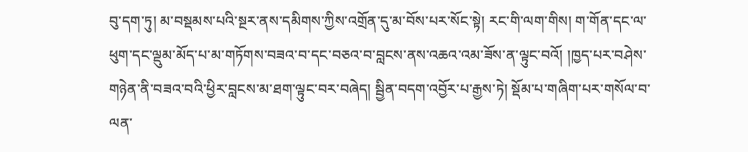བུ་དག་ཏུ། མ་བསྡམས་པའི་སྔར་ནས་དམིགས་ཀྱིས་འགྲོན་དུ་མ་བོས་པར་སོང་སྟེ། རང་གི་ལག་གིས། ག་གོན་དང་ལ་ཕུག་དང་ལྡུམ་མོད་པ་མ་གཏོགས་བཟའ་བ་དང་བཅའ་བ་བླངས་ནས་འཆའ་འམ་ཟོས་ན་ལྟུང་བའོ། །ཁྱད་པར་བཤེས་གཉེན་ནི་བཟའ་བའི་ཕྱིར་བླངས་མ་ཐག་ལྟུང་བར་བཞེད། སྦྱིན་བདག་འབྱོར་པ་རྒྱས་ཏེ། སྡོམ་པ་གཞིག་པར་གསོལ་བ་ལན་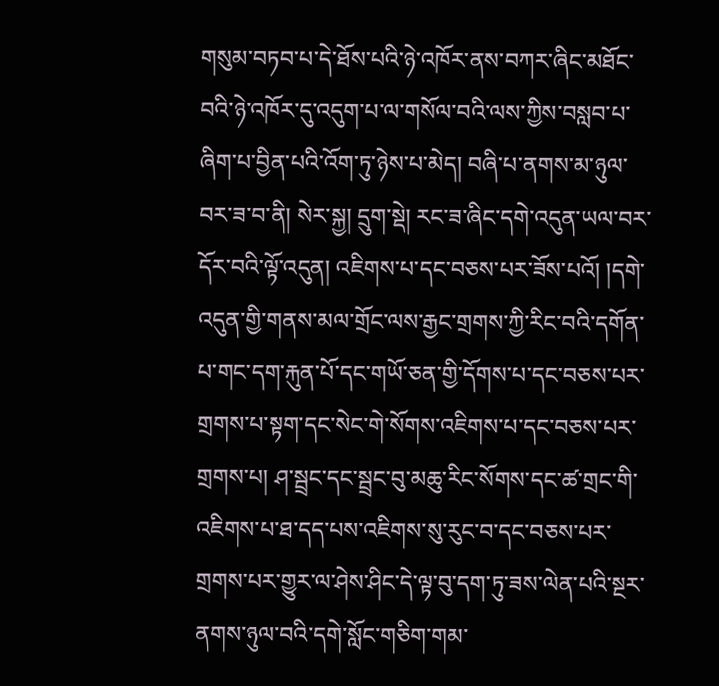གསུམ་བཏབ་པ་དེ་ཐོས་པའི་ཉེ་འཁོར་ནས་བཀར་ཞིང་མཐོང་བའི་ཉེ་འཁོར་དུ་འདུག་པ་ལ་གསོལ་བའི་ལས་ཀྱིས་བསླབ་པ་ཞིག་པ་བྱིན་པའི་འོག་ཏུ་ཉེས་པ་མེད། བཞི་པ་ནགས་མ་ཉུལ་བར་ཟ་བ་ནི། སེར་སྐྱ། དྲུག་སྡེ། རང་ཟ་ཞིང་དགེ་འདུན་ཡལ་བར་དོར་བའི་ལྟོ་འདུན། འཇིགས་པ་དང་བཅས་པར་ཟོས་པའོ། །དགེ་འདུན་གྱི་གནས་མལ་གྲོང་ལས་རྒྱང་གྲགས་ཀྱི་རིང་བའི་དགོན་པ་གང་དག་རྐུན་པོ་དང་གཡོ་ཅན་གྱི་དོགས་པ་དང་བཅས་པར་གྲགས་པ་སྟག་དང་སེང་གེ་སོགས་འཇིགས་པ་དང་བཅས་པར་གྲགས་པ། ཤ་སྦྲང་དང་སྦྲང་བུ་མཆུ་རིང་སོགས་དང་ཚ་གྲང་གི་འཇིགས་པ་ཐ་དད་པས་འཇིགས་སུ་རུང་བ་དང་བཅས་པར་གྲགས་པར་གྱུར་ལ་ཤེས་ཤིང་དེ་ལྟ་བུ་དག་ཏུ་ཟས་ལེན་པའི་སྔར་ནགས་ཉུལ་བའི་དགེ་སློང་གཅིག་གམ་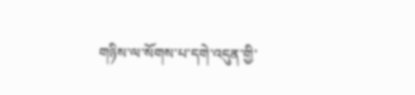གཉིས་ལ་སོགས་པ་དགེ་འདུན་གྱི་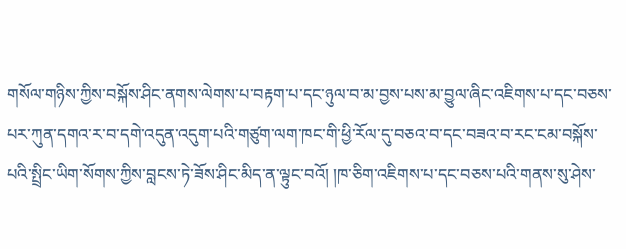གསོལ་གཉིས་ཀྱིས་བསྐོས་ཤིང་ནགས་ལེགས་པ་བརྟག་པ་དང་ཉུལ་བ་མ་བྱས་པས་མ་བྱུལ་ཞིང་འཇིགས་པ་དང་བཅས་པར་ཀུན་དགའ་ར་བ་དགེ་འདུན་འདུག་པའི་གཙུག་ལག་ཁང་གི་ཕྱི་རོལ་དུ་བཅའ་བ་དང་བཟའ་བ་རང་ངམ་བསྐོས་པའི་སྤྲིང་ཡིག་སོགས་ཀྱིས་བླངས་ཏེ་ཟོས་ཤིང་མིད་ན་ལྟུང་བའོ། །ཁ་ཅིག་འཇིགས་པ་དང་བཅས་པའི་གནས་སུ་ཤེས་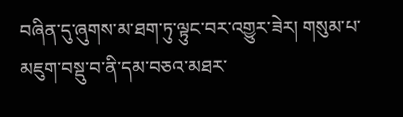བཞིན་དུ་ཞུགས་མ་ཐག་ཏུ་ལྟུང་བར་འགྱུར་ཟེར། གསུམ་པ་མཇུག་བསྡུ་བ་ནི་དམ་བཅའ་མཐར་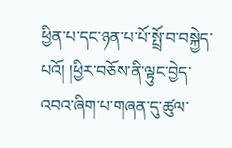ཕྱིན་པ་དང་ཉན་པ་པོ་སྤྲོ་བ་བསྐྱེད་པའོ། །ཕྱིར་བཅོས་ནི་ལྟུང་བྱེད་འབའ་ཞིག་པ་གཞན་དུ་ཚུལ་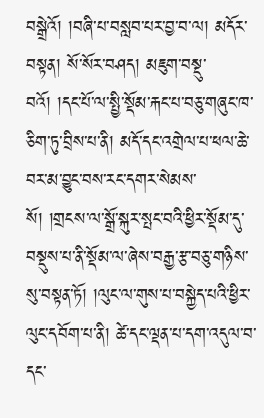བསྒྲེའོ། །བཞི་པ་བསླབ་པར་བྱ་བ་ལ། མདོར་བསྟན། སོ་སོར་བཤད། མཇུག་བསྡུ་བའོ། །དང་པོ་ལ་སྤྱི་སྡོམ་རྐང་པ་བཅུ་གཞུང་ཁ་ཅིག་ཏུ་བྲིས་པ་ནི། མདོ་དང་འགྲེལ་པ་ཕལ་ཆེ་བར་མ་བྱུང་བས་རང་དགར་སེམས་སོ། །གྲངས་ལ་སྒྲོ་སྐུར་སྤང་བའི་ཕྱིར་སྡོམ་དུ་བསྡུས་པ་ནི་སྡོམ་ལ་ཞེས་བརྒྱ་རྩ་བཅུ་གཉིས་སུ་བསྟན་ཏོ། །ལུང་ལ་གུས་པ་བསྐྱེད་པའི་ཕྱིར་ལུང་དབོག་པ་ནི། ཚེ་དང་ལྡན་པ་དག་འདུལ་བ་དང་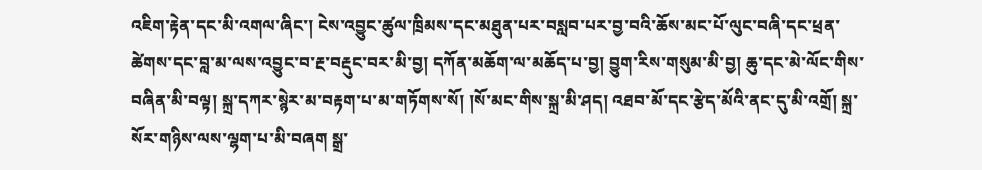འཇིག་རྟེན་དང་མི་འགལ་ཞིང་། ངེས་འབྱུང་ཚུལ་ཁྲིམས་དང་མཐུན་པར་བསླབ་པར་བྱ་བའི་ཆོས་མང་པོ་ལུང་བཞི་དང་ཕྲན་ཚེགས་དང་བླ་མ་ལས་འབྱུང་བ་རྔ་བརྡུང་བར་མི་བྱ། དཀོན་མཆོག་ལ་མཆོད་པ་བྱ། བྱུག་རིས་གསུམ་མི་བྱ། ཆུ་དང་མེ་ལོང་གིས་བཞིན་མི་བལྟ། སྐྲ་དཀར་སྙེར་མ་བརྟག་པ་མ་གཏོགས་སོ། །སོ་མང་གིས་སྐྲ་མི་ཤད། འཐབ་མོ་དང་རྩེད་མོའི་ནང་དུ་མི་འགྲོ། སྐྲ་སོར་གཉིས་ལས་ལྷག་པ་མི་བཞག སྒྲ་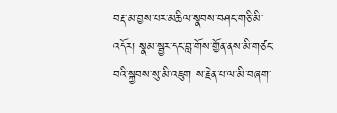བརྡ་མ་བྱས་པར་མཆིལ་སྣབས་བཤང་གཅི་མི་འདོར། སྣམ་སྦྱར་དང་བླ་གོས་གྱོན་ནས་མི་གཙང་བའི་སྐྱབས་སུ་མི་འཇུག ས་རྗེན་པ་ལ་མི་བཞག་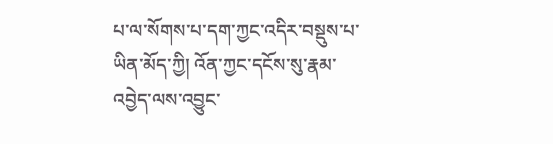པ་ལ་སོགས་པ་དག་ཀྱང་འདིར་བསྡུས་པ་ཡིན་མོད་ཀྱི། འོན་ཀྱང་དངོས་སུ་རྣམ་འབྱེད་ལས་འབྱུང་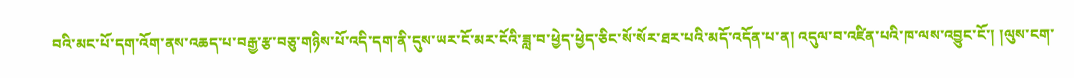བའི་མང་པོ་དག་འོག་ནས་འཆད་པ་བརྒྱ་རྩ་བཅུ་གཉིས་པོ་འདི་དག་ནི་དུས་ཡར་ངོ་མར་ངོའི་ཟླ་བ་ཕྱེད་ཕྱེད་ཅིང་སོ་སོར་ཐར་པའི་མདོ་འདོན་པ་ན། འདུལ་བ་འཛིན་པའི་ཁ་ལས་འབྱུང་ངོ་། །ལུས་ངག་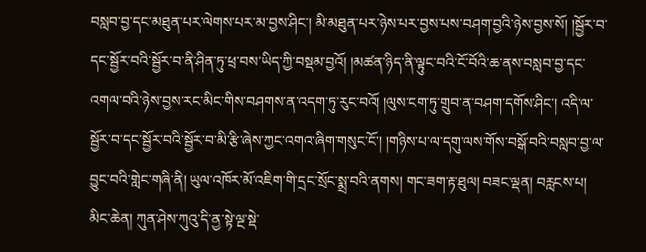བསླབ་བྱ་དང་མཐུན་པར་ལེགས་པར་མ་བྱས་ཤིང་། མི་མཐུན་པར་ཉེས་པར་བྱས་པས་བཤག་བྱའི་ཉེས་བྱས་སོ། །སྦྱོར་བ་དང་སྦྱོར་བའི་སྦྱོར་བ་ནི་ཤིན་ཏུ་ཕྲ་བས་ཡིད་ཀྱི་བསྡམ་བྱའོ། །མཚན་ཉིད་ནི་ལྟུང་བའི་ངོ་བོའི་ཆ་ནས་བསླབ་བྱ་དང་འགལ་བའི་ཉེས་བྱས་རང་མིང་གིས་བཤགས་ན་འདག་ཏུ་རུང་བའོ། །ལུས་ངག་ཏུ་གྲུབ་ན་བཤག་དགོས་ཤིང་། འདི་ལ་སྦྱོར་བ་དང་སྦྱོར་བའི་སྦྱོར་བ་མི་རྩི་ཞེས་ཀྱང་འགའ་ཞིག་གསུང་ངོ་། །གཉིས་པ་ལ་དགུ་ལས་གོས་བསྒོ་བའི་བསླབ་བྱ་ལ་བྱུང་བའི་གླེང་གཞི་ནི། ཡུལ་འཁོར་མོ་འཇིག་གི་དྲང་སྲོང་སྨྲ་བའི་ནགས། གང་ཟག་རྟ་ཐུལ། བཟང་ལྡན། བརླངས་པ། མིང་ཆེན། ཀུན་ཤེས་ཀུའུ་དི་ནྱ་སྟེ་ལྔ་སྡེ་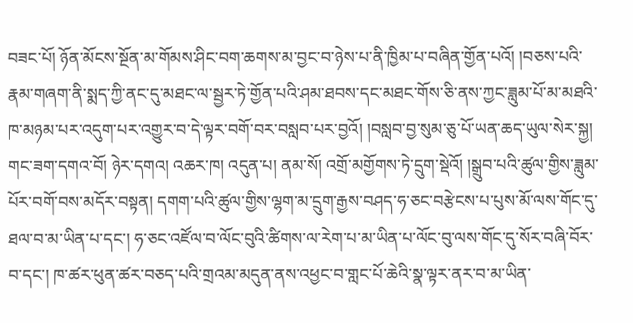བཟང་པོ། ཉོན་མོངས་སྔོན་མ་གོམས་ཤིང་བག་ཆགས་མ་བྱང་བ་ཉེས་པ་ནི་ཁྱིམ་པ་བཞིན་གྱོན་པའོ། །བཅས་པའི་རྣམ་གཞག་ནི་སྨད་ཀྱི་ནང་དུ་མཐང་ལ་སྦྱར་ཏེ་གྱོན་པའི་ཤམ་ཐབས་དང་མཐང་གོས་ཅི་ནས་ཀྱང་ཟླུམ་པོ་མ་མཐའི་ཁ་མཉམ་པར་འདུག་པར་འགྱུར་བ་དེ་ལྟར་བགོ་བར་བསླབ་པར་བྱའོ། །བསླབ་བྱ་སུམ་ཅུ་པོ་ཡན་ཆད་ཡུལ་སེར་སྐྱ། གང་ཟག་དགའ་བོ། ཉེར་དགའ། འཆར་ཁ། འདུན་པ། ནམ་སོ། འགྲོ་མགྱོགས་ཏེ་དྲུག་སྡེའོ། །སྒྲུབ་པའི་ཚུལ་གྱིས་ཟླུམ་པོར་བགོ་བས་མདོར་བསྟན། དགག་པའི་ཚུལ་གྱིས་ལྷག་མ་དྲུག་རྒྱས་བཤད་ཧ་ཅང་བརྩེངས་པ་པུས་མོ་ལས་གོང་དུ་ཐལ་བ་མ་ཡིན་པ་དང་། ཧ་ཅང་འཛོལ་བ་ལོང་བུའི་ཚིགས་ལ་རེག་པ་མ་ཡིན་པ་ལོང་བུ་ལས་གོང་དུ་སོར་བཞི་བོར་བ་དང་། ཁ་ཚར་ཕུན་ཚར་བཅད་པའི་གྲའམ་མདུན་ནས་འཕྱང་བ་གླང་པོ་ཆེའི་སྣ་ལྟར་ནར་བ་མ་ཡིན་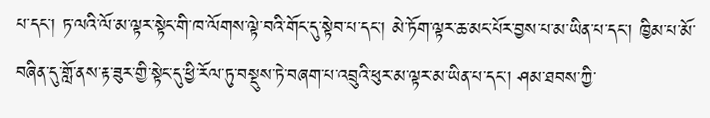པ་དང་། ཏ་ལའི་ལོ་མ་ལྟར་སྟེང་གི་ཁ་ལོགས་ལྟེ་བའི་གོང་དུ་སྟེབ་པ་དང་། མེ་ཏོག་ལྟར་ཆ་མང་པོར་བྱས་པ་མ་ཡིན་པ་དང་། ཁྱིམ་པ་མོ་བཞིན་དུ་གློ་ནས་རྟ་ཟུར་གྱི་སྟེང་དུ་ཕྱི་རོལ་ཏུ་བསྡུས་ཏེ་བཞག་པ་འབྲུའི་ཕུར་མ་ལྟར་མ་ཡིན་པ་དང་། ཤམ་ཐབས་ཀྱི་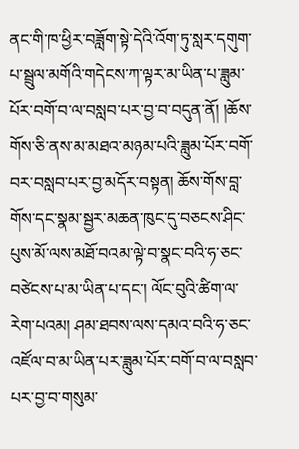ནང་གི་ཁ་ཕྱིར་བཟློག་སྟེ་དེའི་འོག་ཏུ་སླར་དགུག་པ་སྦྲུལ་མགོའི་གདེངས་ཀ་ལྟར་མ་ཡིན་པ་ཟླུམ་པོར་བགོ་བ་ལ་བསླབ་པར་བྱ་བ་བདུན་ནོ། །ཆོས་གོས་ཅི་ནས་མ་མཐའ་མཉམ་པའི་ཟླུམ་པོར་བགོ་བར་བསླབ་པར་བྱ་མདོར་བསྟན། ཆོས་གོས་བླ་གོས་དང་སྣམ་སྦྱར་མཆན་ཁུང་དུ་བཅངས་ཤིང་པུས་མོ་ལས་མཐོ་བའམ་ལྟེ་བ་སྣང་བའི་ཧ་ཅང་བཙེངས་པ་མ་ཡིན་པ་དང་། ལོང་བུའི་ཚིག་ལ་རེག་པའམ། ཤམ་ཐབས་ལས་དམའ་བའི་ཧ་ཅང་འཛོལ་བ་མ་ཡིན་པར་ཟླུམ་པོར་བགོ་བ་ལ་བསླབ་པར་བྱ་བ་གསུམ་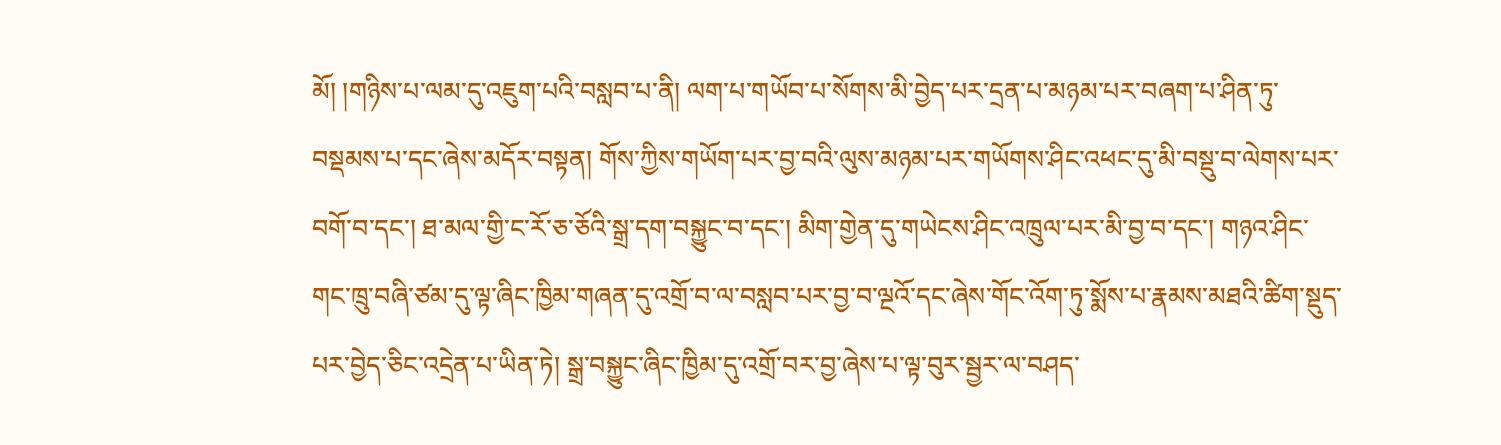མོ། །གཉིས་པ་ལམ་དུ་འཇུག་པའི་བསླབ་པ་ནི། ལག་པ་གཡོབ་པ་སོགས་མི་བྱེད་པར་དྲན་པ་མཉམ་པར་བཞག་པ་ཤིན་ཏུ་བསྡམས་པ་དང་ཞེས་མདོར་བསྟན། གོས་ཀྱིས་གཡོག་པར་བྱ་བའི་ལུས་མཉམ་པར་གཡོགས་ཤིང་འཕང་དུ་མི་བསྡུ་བ་ལེགས་པར་བགོ་བ་དང་། ཐ་མལ་གྱི་ང་རོ་ཅ་ཅོའི་སྒྲ་དག་བསྐྱུང་བ་དང་། མིག་གྱེན་དུ་གཡེངས་ཤིང་འཁྲུལ་པར་མི་བྱ་བ་དང་། གཉའ་ཤིང་གང་ཁྲུ་བཞི་ཙམ་དུ་ལྟ་ཞིང་ཁྱིམ་གཞན་དུ་འགྲོ་བ་ལ་བསླབ་པར་བྱ་བ་ལྔའོ་དང་ཞེས་གོང་འོག་ཏུ་སྨོས་པ་རྣམས་མཐའི་ཚིག་སྡུད་པར་བྱེད་ཅིང་འདྲེན་པ་ཡིན་ཏེ། སྒྲ་བསྐྱུང་ཞིང་ཁྱིམ་དུ་འགྲོ་བར་བྱ་ཞེས་པ་ལྟ་བུར་སྦྱར་ལ་བཤད་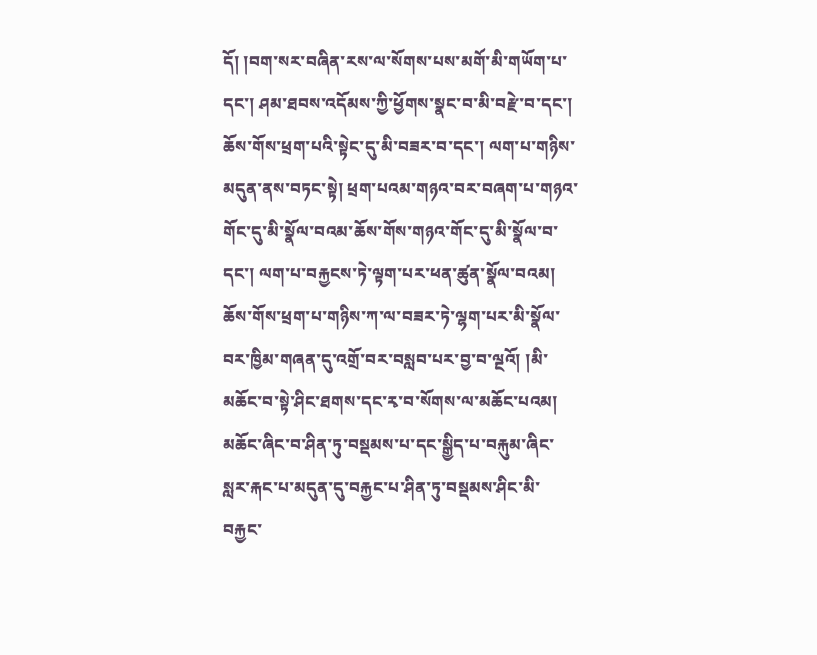དོ། །བག་སར་བཞིན་རས་ལ་སོགས་པས་མགོ་མི་གཡོག་པ་དང་། ཤམ་ཐབས་འདོམས་ཀྱི་ཕྱོགས་སྣང་བ་མི་བརྫེ་བ་དང་། ཆོས་གོས་ཕྲག་པའི་སྟེང་དུ་མི་བཟར་བ་དང་། ལག་པ་གཉིས་མདུན་ནས་བཏང་སྟེ། ཕྲག་པའམ་གཉའ་བར་བཞག་པ་གཉའ་གོང་དུ་མི་སྣོལ་བའམ་ཆོས་གོས་གཉའ་གོང་དུ་མི་སྣོལ་བ་དང་། ལག་པ་བརྐྱངས་ཏེ་ལྟག་པར་ཕན་ཚུན་སྣོལ་བའམ། ཆོས་གོས་ཕྲག་པ་གཉིས་ཀ་ལ་བཟར་ཏེ་ལྷག་པར་མི་སྣོལ་བར་ཁྱིམ་གཞན་དུ་འགྲོ་བར་བསླབ་པར་བྱ་བ་ལྔའོ། །མི་མཆོང་བ་སྟེ་ཤིང་ཐགས་དང་རྭ་བ་སོགས་ལ་མཆོང་པའམ། མཆོང་ཞིང་བ་ཤིན་ཏུ་བསྡམས་པ་དང་སྒྱིད་པ་བརྐུམ་ཞིང་སླར་རྐང་པ་མདུན་དུ་བརྐྱང་པ་ཤིན་ཏུ་བསྡམས་ཤིང་མི་བརྐྱང་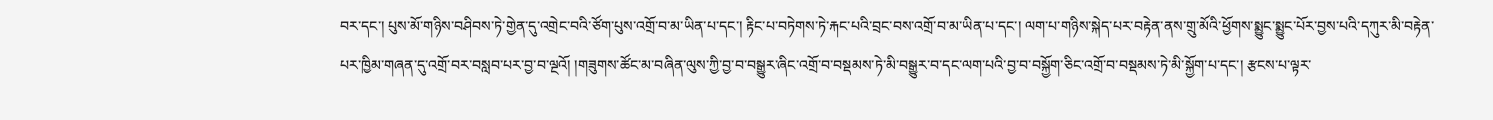བར་དང་། པུས་མོ་གཉིས་བཤིབས་ཏེ་གྱེན་དུ་འགྲེང་བའི་ཙོག་པུས་འགྲོ་བ་མ་ཡིན་པ་དང་། རྟིང་པ་བཏེགས་ཏེ་རྐང་པའི་བྲང་བས་འགྲོ་བ་མ་ཡིན་པ་དང་། ལག་པ་གཉིས་སྐེད་པར་བརྟེན་ནས་གྲུ་མོའི་ཕྱོགས་སྨྱུང་སྨྱུང་པོར་བྱས་པའི་དཀུར་མི་བརྟེན་པར་ཁྱིམ་གཞན་དུ་འགྲོ་བར་བསླབ་པར་བྱ་བ་ལྔའོ། །གཟུགས་ཚོང་མ་བཞིན་ལུས་ཀྱི་བྱ་བ་བསྒྱུར་ཞིང་འགྲོ་བ་བསྡམས་ཏེ་མི་བསྒྱུར་བ་དང་ལག་པའི་བྱ་བ་བསྐྱོག་ཅིང་འགྲོ་བ་བསྡམས་ཏེ་མི་སྐྱོག་པ་དང་། རྩངས་པ་ལྟར་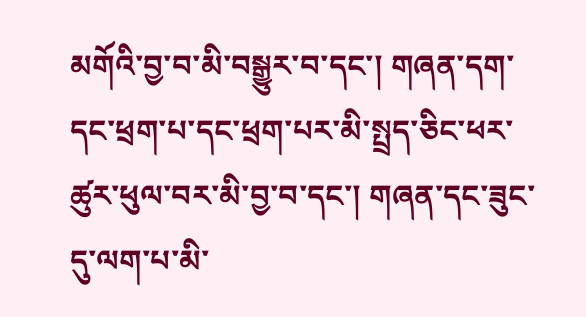མགོའི་བྱ་བ་མི་བསྒྱུར་བ་དང་། གཞན་དག་དང་ཕྲག་པ་དང་ཕྲག་པར་མི་སྤྲད་ཅིང་ཕར་ཚུར་ཕུལ་བར་མི་བྱ་བ་དང་། གཞན་དང་ཟུང་དུ་ལག་པ་མི་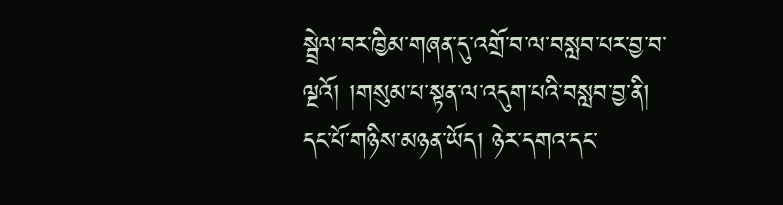སྦྲེལ་བར་ཁྱིམ་གཞན་དུ་འགྲོ་བ་ལ་བསླབ་པར་བྱ་བ་ལྔའོ། །གསུམ་པ་སྟན་ལ་འདུག་པའི་བསླབ་བྱ་ནི། དང་པོ་གཉིས་མཉན་ཡོད། ཉེར་དགའ་དང་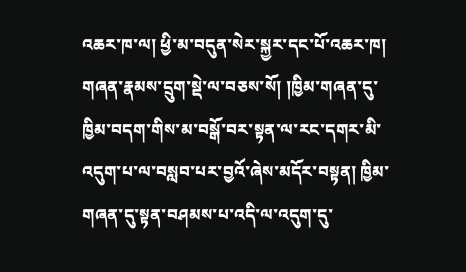འཆར་ཁ་ལ། ཕྱི་མ་བདུན་སེར་སྐྱར་དང་པོ་འཆར་ཁ། གཞན་རྣམས་དྲུག་སྡེ་ལ་བཅས་སོ། །ཁྱིམ་གཞན་དུ་ཁྱིམ་བདག་གིས་མ་བསྒོ་བར་སྟན་ལ་རང་དགར་མི་འདུག་པ་ལ་བསླབ་པར་བྱའོ་ཞེས་མདོར་བསྟན། ཁྱིམ་གཞན་དུ་སྟན་བཤམས་པ་འདི་ལ་འདུག་དུ་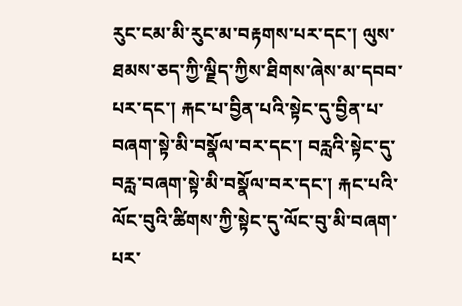རུང་ངམ་མི་རུང་མ་བརྟགས་པར་དང་། ལུས་ཐམས་ཅད་ཀྱི་ལྗིད་ཀྱིས་ཐིགས་ཞེས་མ་དབབ་པར་དང་། རྐང་པ་བྱིན་པའི་སྟེང་དུ་བྱིན་པ་བཞག་སྟེ་མི་བསྣོལ་བར་དང་། བརླའི་སྟེང་དུ་བརླ་བཞག་སྟེ་མི་བསྣོལ་བར་དང་། རྐང་པའི་ལོང་བུའི་ཚིགས་ཀྱི་སྟེང་དུ་ལོང་བུ་མི་བཞག་པར་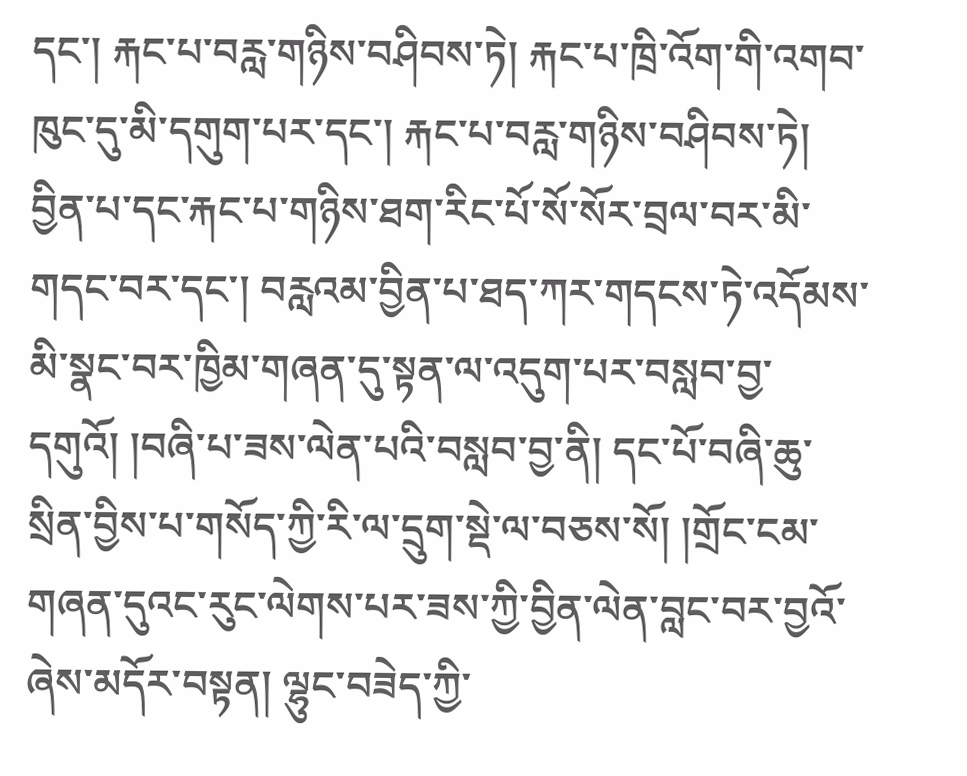དང་། རྐང་པ་བརླ་གཉིས་བཤིབས་ཏེ། རྐང་པ་ཁྲི་འོག་གི་འགབ་ཁུང་དུ་མི་དགུག་པར་དང་། རྐང་པ་བརླ་གཉིས་བཤིབས་ཏེ། བྱིན་པ་དང་རྐང་པ་གཉིས་ཐག་རིང་པོ་སོ་སོར་བྲལ་བར་མི་གདང་བར་དང་། བརླའམ་བྱིན་པ་ཐད་ཀར་གདངས་ཏེ་འདོམས་མི་སྣང་བར་ཁྱིམ་གཞན་དུ་སྟན་ལ་འདུག་པར་བསླབ་བྱ་དགུའོ། །བཞི་པ་ཟས་ལེན་པའི་བསླབ་བྱ་ནི། དང་པོ་བཞི་ཆུ་སྲིན་བྱིས་པ་གསོད་ཀྱི་རི་ལ་དྲུག་སྡེ་ལ་བཅས་སོ། །གྲོང་ངམ་གཞན་དུའང་རུང་ལེགས་པར་ཟས་ཀྱི་བྱིན་ལེན་བླང་བར་བྱའོ་ཞེས་མདོར་བསྟན། ལྷུང་བཟེད་ཀྱི་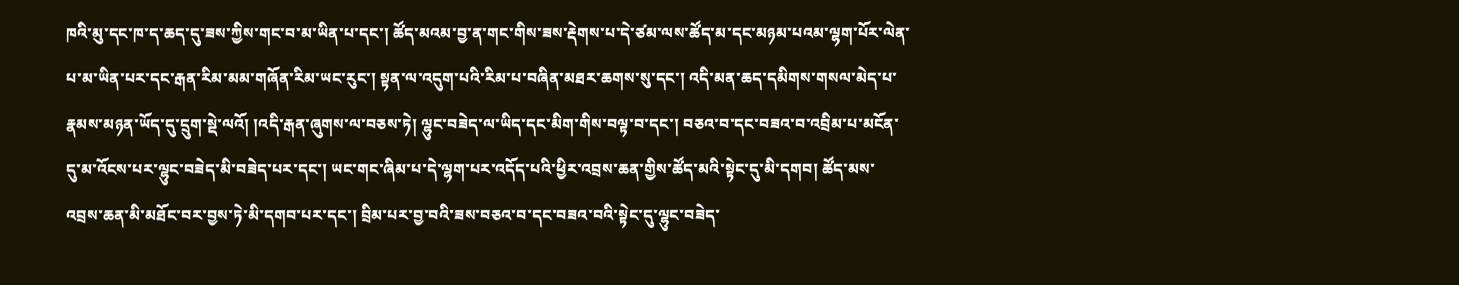ཁའི་མུ་དང་ཁ་ད་ཆད་དུ་ཟས་ཀྱིས་གང་བ་མ་ཡིན་པ་དང་། ཚོད་མའམ་བྱ་ན་གང་གིས་ཟས་རྡེགས་པ་དེ་ཙམ་ལས་ཚོད་མ་དང་མཉམ་པའམ་ལྷག་པོར་ལེན་པ་མ་ཡིན་པར་དང་རྒན་རིམ་མམ་གཞོན་རིམ་ཡང་རུང་། སྟན་ལ་འདུག་པའི་རིམ་པ་བཞིན་མཐར་ཆགས་སུ་དང་། འདི་མན་ཆད་དམིགས་གསལ་མེད་པ་རྣམས་མཉན་ཡོད་དུ་དྲུག་སྡེ་ལའོ། །འདི་རྒན་ཞུགས་ལ་བཅས་ཏེ། ལྷུང་བཟེད་ལ་ཡིད་དང་མིག་གིས་བལྟ་བ་དང་། བཅའ་བ་དང་བཟའ་བ་འབྲིམ་པ་མངོན་དུ་མ་འོངས་པར་ལྷུང་བཟེད་མི་བཟེད་པར་དང་། ཡང་གང་ཞིམ་པ་དེ་ལྷག་པར་འདོད་པའི་ཕྱིར་འབྲས་ཆན་གྱིས་ཚོད་མའི་སྟེང་དུ་མི་དགབ། ཚོད་མས་འབྲས་ཆན་མི་མཐོང་བར་བྱས་ཏེ་མི་དགབ་པར་དང་། བྲིམ་པར་བྱ་བའི་ཟས་བཅའ་བ་དང་བཟའ་བའི་སྟེང་དུ་ལྷུང་བཟེད་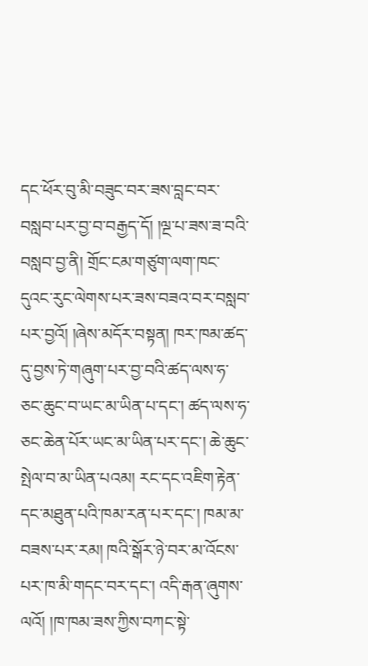དང་ཕོར་བུ་མི་བཟུང་བར་ཟས་བླང་བར་བསླབ་པར་བྱ་བ་བརྒྱད་དོ། །ལྔ་པ་ཟས་ཟ་བའི་བསླབ་བྱ་ནི། གྲོང་ངམ་གཙུག་ལག་ཁང་དུའང་རུང་ལེགས་པར་ཟས་བཟའ་བར་བསླབ་པར་བྱའོ། །ཞེས་མདོར་བསྟན། ཁར་ཁམ་ཚད་དུ་བྱས་ཏེ་གཞུག་པར་བྱ་བའི་ཚད་ལས་ཧ་ཅང་ཆུང་བ་ཡང་མ་ཡིན་པ་དང་། ཚད་ལས་ཧ་ཅང་ཆེན་པོར་ཡང་མ་ཡིན་པར་དང་། ཆེ་ཆུང་སྤེལ་བ་མ་ཡིན་པའམ། རང་དང་འཇིག་རྟེན་དང་མཐུན་པའི་ཁམ་རན་པར་དང་། ཁམ་མ་བཟས་པར་རམ། ཁའི་སྒོར་ཉེ་བར་མ་འོངས་པར་ཁ་མི་གདང་བར་དང་། འདི་རྒན་ཞུགས་ལའོ། །ཁ་ཁམ་ཟས་ཀྱིས་བཀང་སྟེ་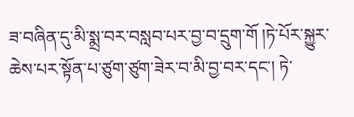ཟ་བཞིན་དུ་མི་སྨྲ་བར་བསླབ་པར་བྱ་བ་དྲུག་གོ །ཏེ་པོར་སྐྱུར་ཆེས་པར་སྟོན་པ་ཙུག་ཙུག་ཟེར་བ་མི་བྱ་བར་དང་། ཏེ་